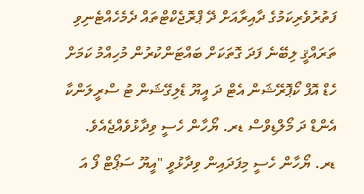ފަތުރުވެރިކަމުގެ ދާއިރާއަށް ދޭ ޕްރޮޖެކްޓްތައް ދެމެހެއްޓެނިވި ތަރައްޤީ ލިބޭނެ ފަދަ ގޮތަކަށް ބައްޓަންކުރުން މުހިއްމު ކަމަށް ހެޑް އޮފް ކޯޕޮރޭޝަން އެޓް ދަ އީޔޫ ޑެލިގޭޝަން ޓު ސްރީލަންކާ އެންޑް ދަ މޯލްޑިވްސް ޑރ. ޔޯހާން ހެސީ ވިދާޅުވެއްޖެއެވެ.
ޑރ. ޔޯހާން ހެސީ މިފަދައިން ވިދާޅުވީ "އީޔޫ ސަޕޯޓް ފޯ އަ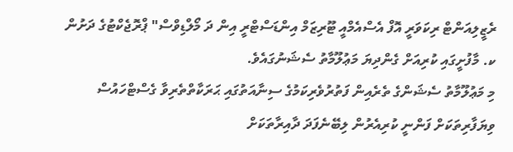ރެޒީލިއަންޓް ރިކަވަރީ އޮފް އެސްއެމްއީ ޓޫރިޒަމް އިންޑަސްޓްރީ އިން ދަ މޯލްޑިވްސް" ޕްރޮޖެކްޓުގެ ދަށުން ކ. މާފުށީގައި ކުރިއަށް ގެންދިޔަ މަޢުލޫމާތު ސެޝަނުގައެވެ.
މި މަޢުލޫމާތު ސެޝަންގެ ތެރެއިން ފަތުރުވެރިކަމުގެ ސިނާއަތުގައި ޙަރަކާތްތެރިވާ ގެސްޓްހައުސް ވިޔަފާރިތަކަށް ފަންނީ ކުރިއެރުން ލިބޭނެފަދަ ދާއިރާތަކަށް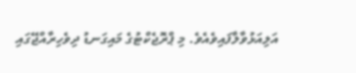އަލިއަޅުވާލާފައިވެއެވެ. މި ޕްރޮޖެކްޓުގެ މައިގަނޑު ދިވެހިރާއްޖޭގައި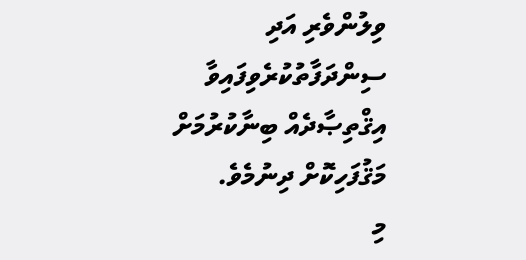ވިލުންވެރި އަދި ސިންދަފާތުކުރެވިފައިވާ އިޤްތިޞާދެއް ބިނާކުރުމަށް މަޤުފަހިކޮށް ދިނުމެވެ.
މި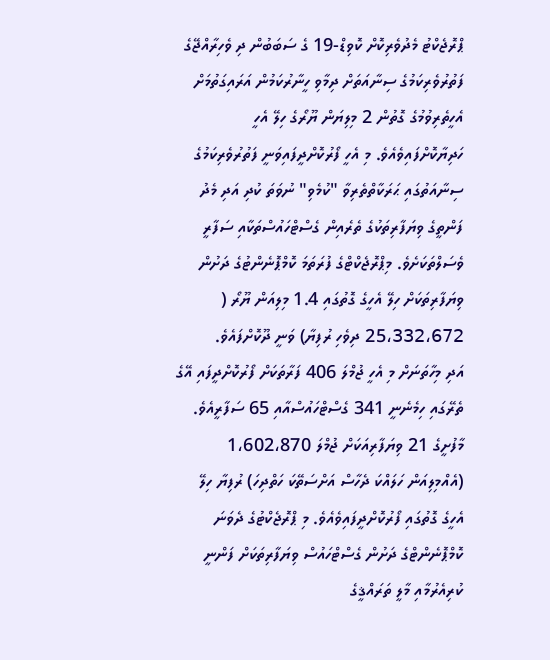ޕްރޮޖެކްޓު މެދުވެރިކޮށް ކޮވިޑް-19 ގެ ސަބަބުން ދި ވެހިރާއްޖޭގެ ފަތުރުވެރިކަމުގެ ސިނާއަތަށް ދިމާވި ހީނާރުކަމުން އަރައިގަތުމަށް އެހީތެރިވުމުގެ ގޮތުން 2 މިލިޔަން ޔޫރޯގެ ހިލޭ އެހީ ހަދިޔާކޮށްފައިވެއެވެ. މި އެހީ ފޯރުކޮށްދީފައިވަނީ ފަތުރުވެރިކަމުގެ ސިނާއަތުގައި ޙަރަކާތްތެރިވާ "ކުމެވި" ނުވަތަ ކުދި އަދި މެދު ފަންތީގެ ވިޔަފާރިތަކުގެ ތެރެއިން ގެސްޓްހައުސްތަކާއި ސަފާރީ ވެސަލްތަކަށެވެ. މިޕްރޮޖެކްޓްގެ ފުރަތަމަ ކޮމްޕޮނެންޓުގެ ދަށުން ވިޔަފާރިތަކަށް ހިލޭ އެހީގެ ގޮތުގައި 1.4 މިލިއަން ޔޫރޯ ( 25،332،672 ދިވެހި ރުފިޔާ) ވަނީ ދޫކޮށްފައެވެ.
އަދި މިހާތަނަށް މި އެހީ ޖުމްލަ 406 ފަރާތަކަށް ފޯރުކޮށްދީފައި އޭގެ ތެރޭގައި ހިމެނެނީ 341 ގެސްޓްހައުސްއާއި 65 ސަފާރީއެވެ. މާފުށީގެ 21 ވިޔަފާރިއަކަށް ޖުމްލަ 1،602،870 (އެއްމިލިއަން ހަލައްކަ ދެހާސް އަށްސަތޭކަ ހަތްދިހަ) ރުފިޔާ ހިލޭ އެހީގެ ގޮތުގައި ފޯރުކޮށްދީފައިވެއެވެ. މި ޕްރޮޖެކްޓުގެ ދެވަނަ ކޮމްޕޮނެންޓްގެ ދަށުން ގެސްޓްހައުސް ވިޔަފާރިތަކަށް ފަންނީ ކުރިއެރުމާއި މާލީ ތަރައްޤީގެ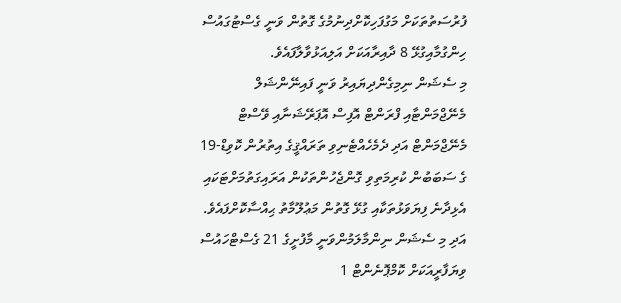ފުރުސަތުތަކަށް މަގުފަހިކޮށްދިނުމުގެ ގޮތުން ވަނީ ގެސްޓުގައުސް ހިންގުމާއިގުޅޭ 8 ދާއިރާއަކަށް އަލިއަޅުވާލާފައެވެ.
މި ސެޝަން ނިމިގެންދިޔައިރު ވަނީ ފައިނޭންޝަލް މެނޭޖްމަންޓާއި ފްރަންޓް އޮފިސް އޮޕަރޭޝަނާއި ވޭސްޓް މެނޭޖްމަންޓް އަދި ދެމެހެއްޓެނިވި ތަރައްޤީގެ އިތުރުން ކޮވިޑް-19 ގެ ސަބަބުން ކުރިމަތިވި ގޮންޖެހުންތަކުން އަރައިގަތުމަށްޓަކައި އެޅިދާނެ ފިޔަވަޅުތަކާއި ގުޅޭ ގޮތުން މަޢުލޫމާތު ޙިއްސާކޮށްފައެވެ. އަދި މި ސެޝަން ނިންމާލަމުންވަނީ މާފުށީގެ 21 ގެސްޓްހައުސް ވިޔަފާރީއަކަށް ކޮމްޕޮނެންޓް 1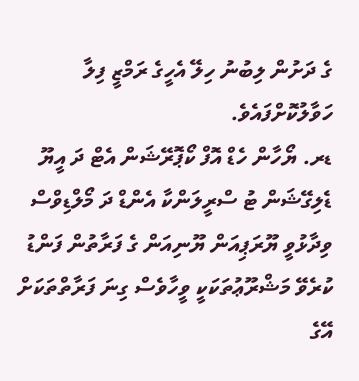ގެ ދަށުން ލިބުނު ހިލޭ އެހީގެ ރަމްޒީ ފިލާ ހަވާލުކޮށްފައެވެ.
ޑރ. ޔޯހާން ހެޑް އޮފް ކޯޕޮރޭޝަން އެޓް ދަ އީޔޫ ޑެލިގޭޝަން ޓު ސްރީލަންކާ އެންޑް ދަ މޯލްޑިވްސް ވިދާޅުވީ ޔޫރަޕިއަން ޔޫނިއަން ގެ ފަރާތުން ފަންޑު ކުރެވޭ މަޝްރޫޢުތަކަކީ ވީހާވެސް ގިނަ ފަރާތްތަކަށް އޭގެ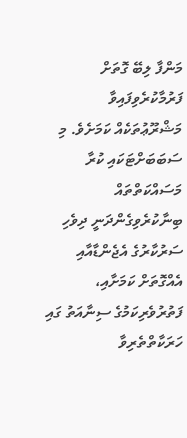މަންފާ ލިބޭ ގޮތަށް ފަރުމާކުރެވިފައިވާ މަޝްރޫޢުތަކެއް ކަމަށެވެ. މި ސަބަބަށްޓަކައި ކުރާ މަސައްކަތްތައް ބިނާކުރެވިގެންދަނީ ދިވެހި ސަރުކާރުގެ އެޖެންޑާއާއި އެއްގޮތަށް ކަމަށާއި، ފަތުރުވެރިކަމުގެ ސިނާއަތު ގައި ހަރަކާތްތެރިވާ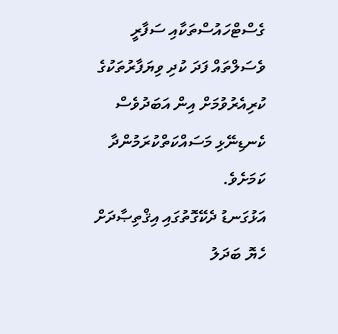ގެސްޓްހައުސްތަކާއި ސަފާރީ ވެސަލްތައް ފަދަ ކުދި ވިޔަފާރުތަކުގެ ކުރިއެރުވުމަށް އިން އަބަދުވެސް ކެނޑިނޭޅި މަސައްކަތްކުރަމުންދާ ކަމަށެވެ.
އަޅުގަނޑު ދެކޭގޮތުގައި އިޤްތިޞާދަށް ހެޔޮ ބަދަލު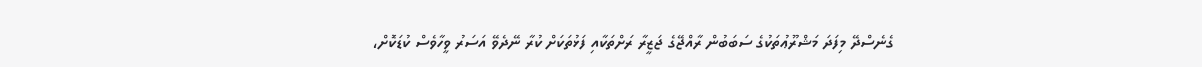ގެނެސްދޭ މިފަދަ މަޝްރޫޢުތަކުގެ ސަބަބުން ރާއްޖޭގެ ޖަޒީރާ ރަށްތަކާއި ފަޅުތަކަށް ކުރާ ނޭދެވޭ އަސަރު ވީހާވެސް ކުޑަކޮށް،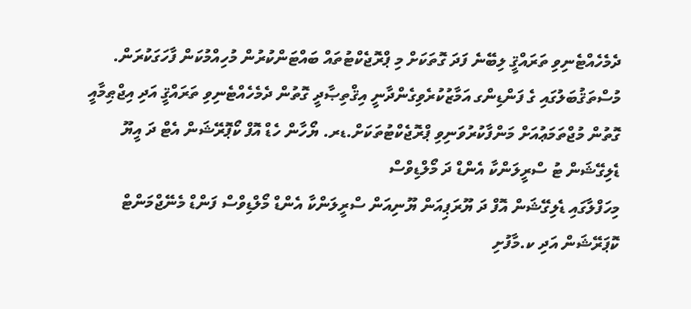ދެމެހެއްޓެނިވި ތަރައްޤީ ލިބޭނެ ފަދަ ގޮތަކަށް މި ޕްރޮޖެކްޓުތައް ބައްޓަންކުރުން މުހިއްމުކަން ފާހަގަކުރަން. މުސްތަޤުބަލުގައި ގެ ފަންޑިންގ އަމާޒުކުރެވިގެންދާނީ އިޤްތިޞާދީ ގޮތުން ދެމެހެއްޓެނިވި ތަރައްޤީ އަދި އިޖްޠިމާއީ ގޮތުން މުޖްތަމަޢުއަށް މަންފާކުރުވަނިވި ޕްރޮޖެކްޓުތަކަށް.ޑރ. ޔޯހާން ހެޑް އޮފް ކޯޕޮރޭޝަން އެޓް ދަ އީޔޫ ޑެލިގޭޝަން ޓު ސްރީލަންކާ އެންޑް ދަ މޯލްޑިވްސް
މިހަފްލާގައި ޑެލިގޭޝަން އޮފް ދަ ޔޫރަޕިއަން ޔޫނިއަން ސްރީލަންކާ އެންޑް މޯލްޑިވްސް ފަންޑް މެނޭޖްމަންޓް ކޮޕަރޭޝަން އަދި ކ.މާފުށި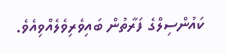ކައުންސިލްގެ ފަރާތުން ބައިވެރިވެލެއްވިއެވެ.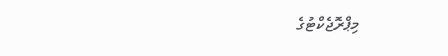މިޕްރޮޖެކްޓުގެ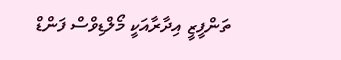ތަންފީޒީ އިދާރާއަކީ މޯލްޑިވްސް ފަންޑް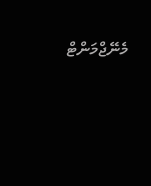މެނޭޖްމަންޓް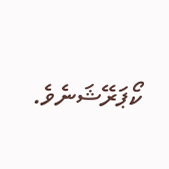ކޯޕަރޭޝަނެވެ.